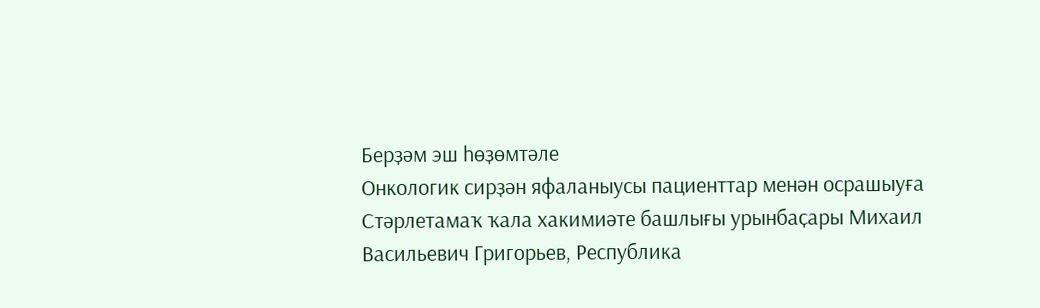Берҙәм эш һөҙөмтәле
Онкологик сирҙән яфаланыусы пациенттар менән осрашыуға Стәрлетамаҡ ҡала хакимиәте башлығы урынбаҫары Михаил Васильевич Григорьев, Республика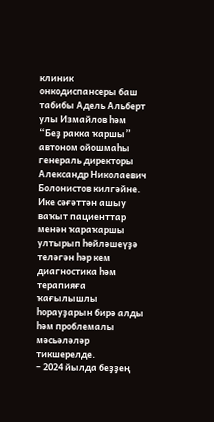клиник онкодиспансеры баш табибы Адель Альберт улы Измайлов һәм “Беҙ ракка ҡаршы” автоном ойошмаһы генераль директоры Александр Николаевич Болонистов килгәйне. Ике сәғәттән ашыу ваҡыт пациенттар менән ҡараҡаршы ултырып һөйләшеүҙә теләгән һәр кем диагностика һәм терапияға ҡағылышлы һорауҙарын бирә алды һәм проблемалы мәсьәләләр тикшерелде.
– 2024 йылда беҙҙең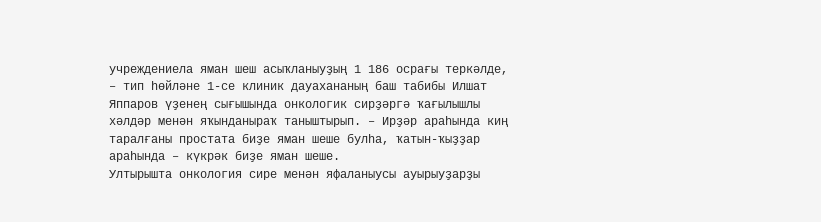учреждениела яман шеш асыҡланыуҙың 1 186 осрағы теркәлде, – тип һөйләне 1-се клиник дауахананың баш табибы Илшат Яппаров үҙенең сығышында онкологик сирҙәргә ҡағылышлы хәлдәр менән яҡынданыраҡ таныштырып. – Ирҙәр араһында киң таралғаны простата биҙе яман шеше булһа, ҡатын-ҡыҙҙар араһында – күкрәк биҙе яман шеше.
Ултырышта онкология сире менән яфаланыусы ауырыуҙарҙы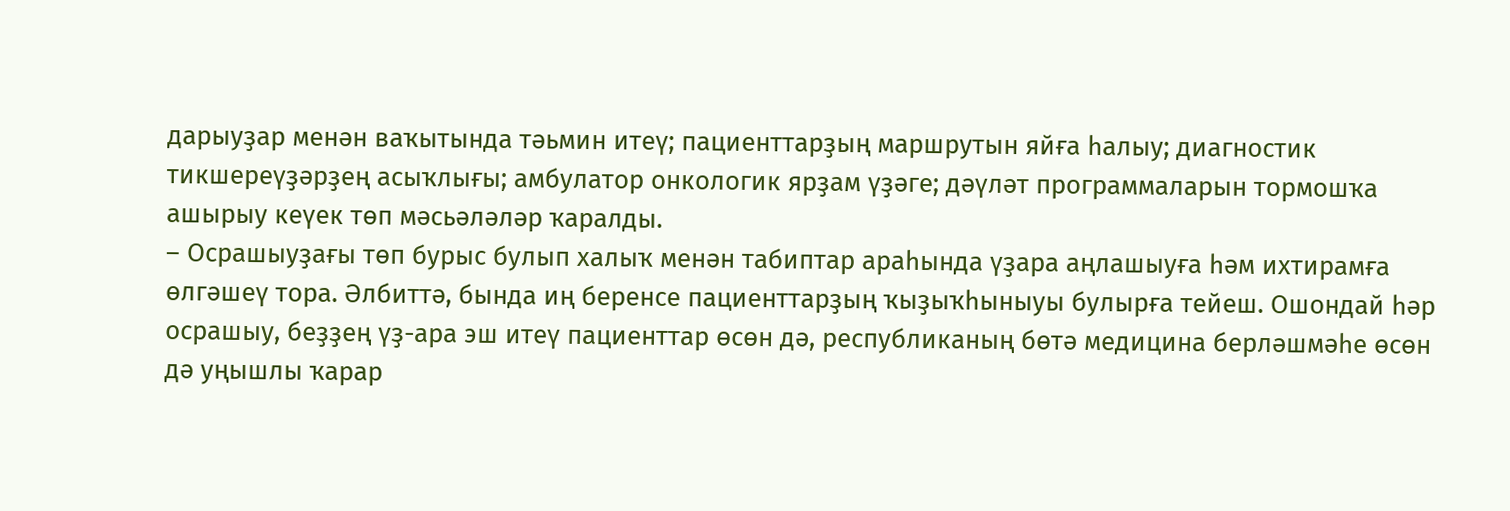дарыуҙар менән ваҡытында тәьмин итеү; пациенттарҙың маршрутын яйға һалыу; диагностик тикшереүҙәрҙең асыҡлығы; амбулатор онкологик ярҙам үҙәге; дәүләт программаларын тормошҡа ашырыу кеүек төп мәсьәләләр ҡаралды.
– Осрашыуҙағы төп бурыс булып халыҡ менән табиптар араһында үҙара аңлашыуға һәм ихтирамға өлгәшеү тора. Әлбиттә, бында иң беренсе пациенттарҙың ҡыҙыҡһыныуы булырға тейеш. Ошондай һәр осрашыу, беҙҙең үҙ-ара эш итеү пациенттар өсөн дә, республиканың бөтә медицина берләшмәһе өсөн дә уңышлы ҡарар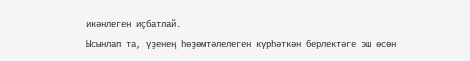икәнлеген иҫбатлай.
Ысынлап та, үҙенең һөҙөмтәлелеген күрһәткән берлектәге эш өсөн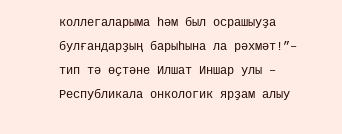коллегаларыма һәм был осрашыуҙа булғандарҙың барыһына ла рәхмәт!”– тип тә өҫтәне Илшат Иншар улы – Республикала онкологик ярҙам алыу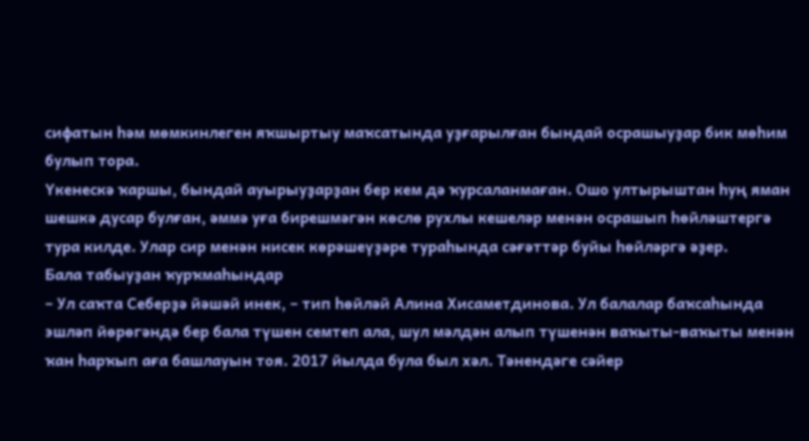сифатын һәм мөмкинлеген яҡшыртыу маҡсатында уҙғарылған бындай осрашыуҙар бик мөһим булып тора.
Үкенескә ҡаршы, бындай ауырыуҙарҙан бер кем дә ҡурсаланмаған. Ошо ултырыштан һуң яман шешкә дусар булған, әммә уға бирешмәгән көслө рухлы кешеләр менән осрашып һөйләштергә тура килде. Улар сир менән нисек көрәшеүҙәре тураһында сәғәттәр буйы һөйләргә әҙер.
Бала табыуҙан ҡурҡмаһындар
– Ул саҡта Себерҙә йәшәй инек, – тип һөйләй Алина Хисаметдинова. Ул балалар баҡсаһында эшләп йөрөгәндә бер бала түшен семтеп ала, шул мәлдән алып түшенән ваҡыты-ваҡыты менән ҡан һарҡып аға башлауын тоя. 2017 йылда була был хәл. Тәнендәге сәйер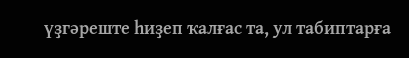үҙгәреште һиҙеп ҡалғас та, ул табиптарға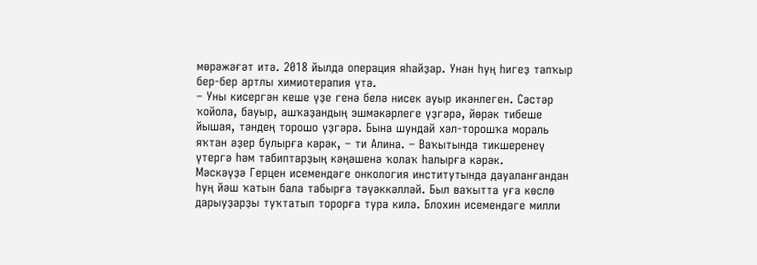мөрәжәғәт итә. 2018 йылда операция яһайҙар. Унан һуң һигеҙ тапҡыр бер-бер артлы химиотерапия үтә.
– Уны кисергән кеше үҙе генә белә нисек ауыр икәнлеген. Сәстәр ҡойола, бауыр, ашҡаҙандың эшмәкәрлеге үҙгәрә, йөрәк тибеше йышая, тәндең торошо үҙгәрә. Бына шундай хәл-торошҡа мораль яҡтан әҙер булырға кәрәк, – ти Алина. – Ваҡытында тикшеренеү үтергә һәм табиптарҙың кәңәшенә ҡолаҡ һалырға кәрәк.
Мәскәүҙә Герцен исемендәге онкология институтында дауаланғандан һуң йәш ҡатын бала табырға тәүәккәлләй. Был ваҡытта уға көслө дарыуҙарҙы туҡтатып торорға тура килә. Блохин исемендәге милли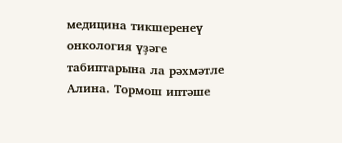медицина тикшеренеү онкология үҙәге табиптарына ла рәхмәтле Алина. Тормош иптәше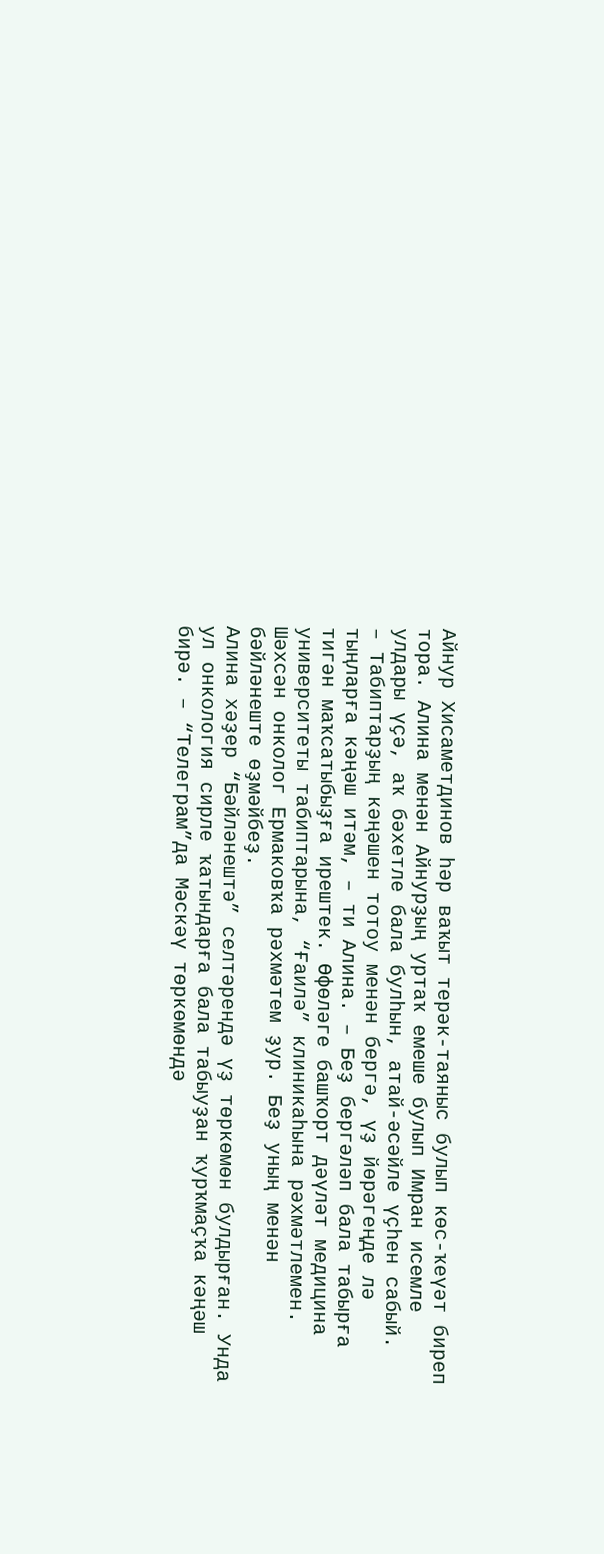Айнур Хисаметдинов һәр ваҡыт терәк-таяныс булып көс-ҡеүәт биреп тора. Алина менән Айнурҙың уртаҡ емеше булып Имран исемле улдары үҫә, аҡ бәхетле бала булһын, атай-әсәйле үҫһен сабый.
– Табиптарҙың кәңәшен тотоу менән бергә, үҙ йөрәгеңде лә тыңларға кәңәш итәм, – ти Алина. – Беҙ бергәләп бала табырға тигән маҡсатыбыҙға ирештек. Өфөләге башҡорт дәүләт медицина университеты табиптарына, “Ғаилә” клиникаһына рәхмәтлемен. Шәхсән онколог Ермаковҡа рәхмәтем ҙур. Беҙ уның менән бәйләнеште өҙмәйбеҙ.
Алина хәҙер “Бәйләнештә” селтәрендә үҙ төркөмөн булдырған. Унда ул онкология сирле ҡатындарға бала табыуҙан ҡурҡмаҫҡа кәңәш бирә. – “Телеграм”да Мәскәү төркөмөндә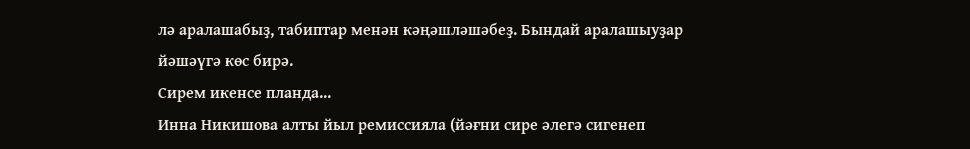лә аралашабыҙ, табиптар менән кәңәшләшәбеҙ. Бындай аралашыуҙар йәшәүгә көс бирә.
Сирем икенсе планда...
Инна Никишова алты йыл ремиссияла (йәғни сире әлегә сигенеп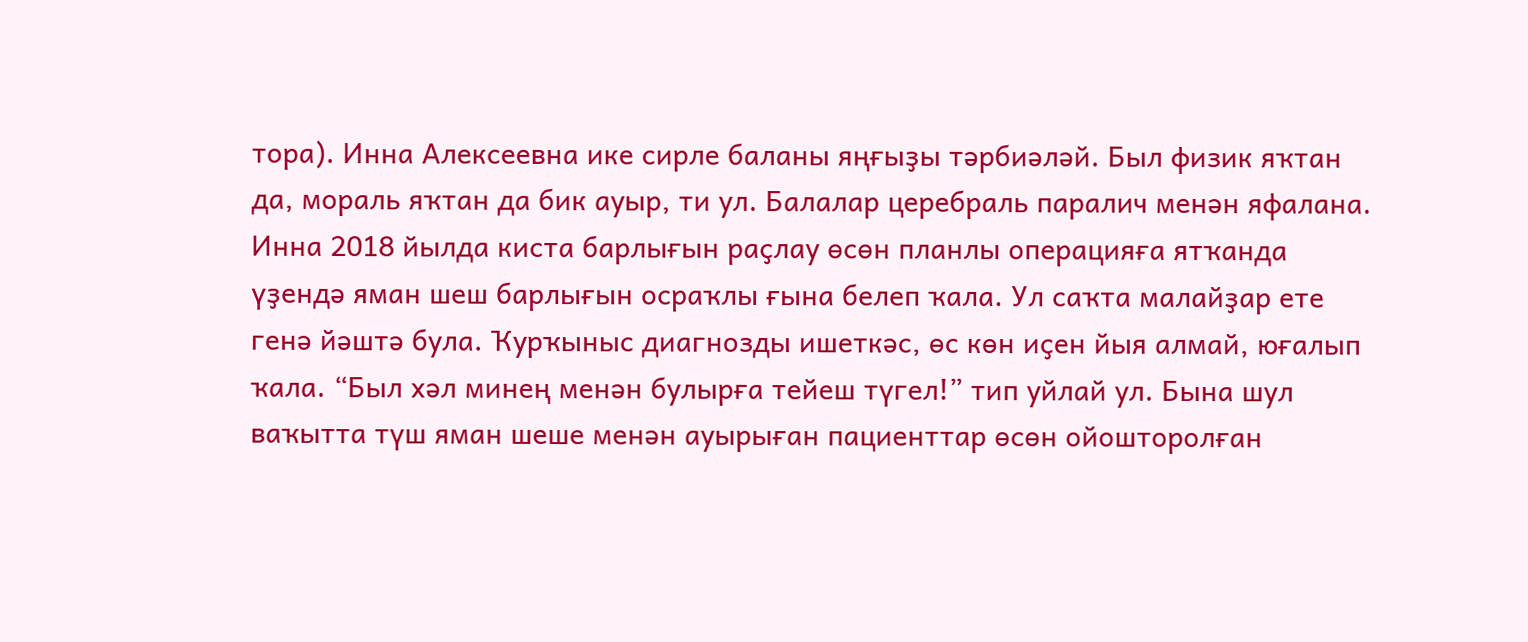тора). Инна Алексеевна ике сирле баланы яңғыҙы тәрбиәләй. Был физик яҡтан да, мораль яҡтан да бик ауыр, ти ул. Балалар церебраль паралич менән яфалана. Инна 2018 йылда киста барлығын раҫлау өсөн планлы операцияға ятҡанда үҙендә яман шеш барлығын осраҡлы ғына белеп ҡала. Ул саҡта малайҙар ете генә йәштә була. Ҡурҡыныс диагнозды ишеткәс, өс көн иҫен йыя алмай, юғалып ҡала. “Был хәл минең менән булырға тейеш түгел!” тип уйлай ул. Бына шул ваҡытта түш яман шеше менән ауырыған пациенттар өсөн ойошторолған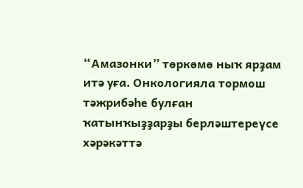“Амазонки” төркөмө ныҡ ярҙам итә уға. Онкологияла тормош тәжрибәһе булған ҡатынҡыҙҙарҙы берләштереүсе хәрәкәттә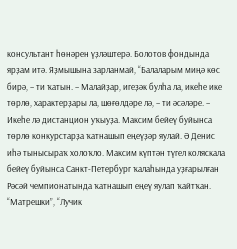консультант һөнәрен үҙләштерә. Болотов фондында ярҙам итә. Яҙмышына зарланмай, “Балаларым миңә көс бирә, – ти ҡатын. – Малайҙар, игеҙәк булһа ла, икеһе ике төрлө, характерҙары ла, шөғөлдәре лә, – ти әсәләре. – Икеһе лә дистанцион уҡыуҙа. Максим бейеү буйынса төрлө конкурстарҙа ҡатнашып еңеүҙәр яулай. Ә Денис иһә тынысыраҡ холоҡло. Максим күптән түгел коляскала бейеү буйынса Санкт-Петербург ҡалаһында уҙғарылған Рәсәй чемпионатында ҡатнашып еңеү яулап ҡайтҡан. “Матрешки”, “Лучик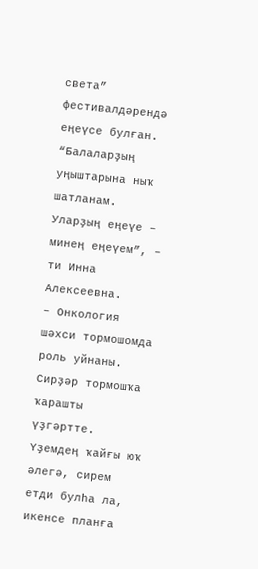света” фестивалдәрендә еңеүсе булған. “Балаларҙың уңыштарына ныҡ шатланам. Уларҙың еңеүе – минең еңеүем”, – ти Инна Алексеевна.
– Онкология шәхси тормошомда роль уйнаны. Сирҙәр тормошҡа ҡарашты үҙгәртте. Үҙемдең ҡайғы юҡ әлегә, сирем етди булһа ла, икенсе планға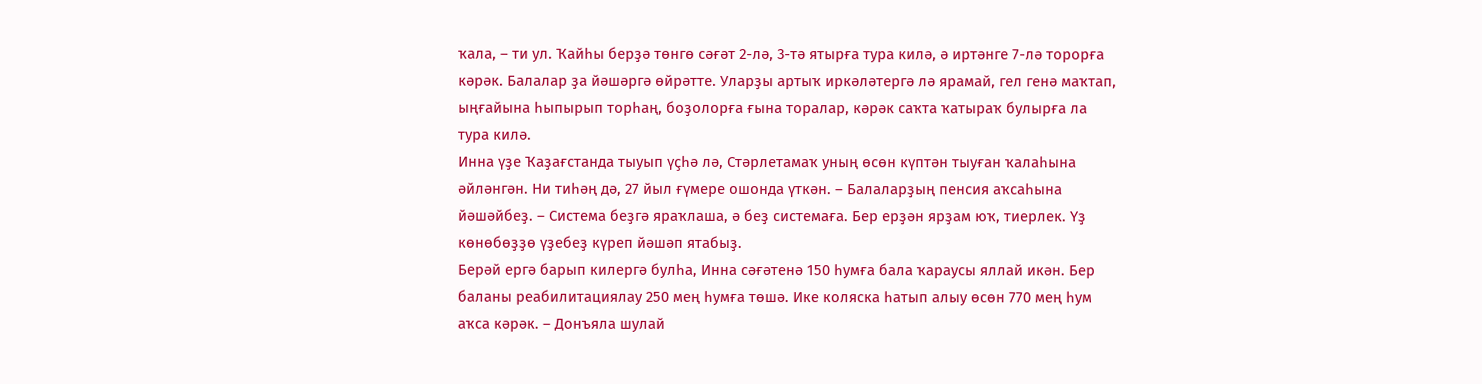ҡала, – ти ул. Ҡайһы берҙә төнгө сәғәт 2-лә, 3-тә ятырға тура килә, ә иртәнге 7-лә торорға кәрәк. Балалар ҙа йәшәргә өйрәтте. Уларҙы артыҡ иркәләтергә лә ярамай, гел генә маҡтап, ыңғайына һыпырып торһаң, боҙолорға ғына торалар, кәрәк саҡта ҡатыраҡ булырға ла тура килә.
Инна үҙе Ҡаҙағстанда тыуып үҫһә лә, Стәрлетамаҡ уның өсөн күптән тыуған ҡалаһына әйләнгән. Ни тиһәң дә, 27 йыл ғүмере ошонда үткән. – Балаларҙың пенсия аҡсаһына йәшәйбеҙ. – Система беҙгә яраҡлаша, ә беҙ системаға. Бер ерҙән ярҙам юҡ, тиерлек. Үҙ көнөбөҙҙө үҙебеҙ күреп йәшәп ятабыҙ.
Берәй ергә барып килергә булһа, Инна сәғәтенә 150 һумға бала ҡараусы яллай икән. Бер баланы реабилитациялау 250 мең һумға төшә. Ике коляска һатып алыу өсөн 770 мең һум аҡса кәрәк. – Донъяла шулай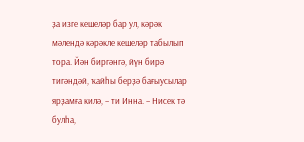ҙа изге кешеләр бар ул, кәрәк мәлендә кәрәкле кешеләр табылып тора. Йән биргәнгә, йүн бирә тигәндәй, ҡайһы берҙә бағыусылар ярҙамға килә, – ти Инна. – Нисек тә булһа,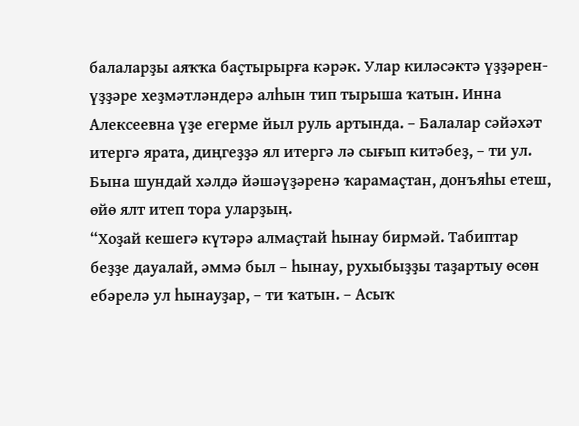балаларҙы аяҡҡа баҫтырырға кәрәк. Улар киләсәктә үҙҙәрен-үҙҙәре хеҙмәтләндерә алһын тип тырыша ҡатын. Инна Алексеевна үҙе егерме йыл руль артында. – Балалар сәйәхәт итергә ярата, диңгеҙҙә ял итергә лә сығып китәбеҙ, – ти ул.
Бына шундай хәлдә йәшәүҙәренә ҡарамаҫтан, донъяһы етеш, өйө ялт итеп тора уларҙың.
“Хоҙай кешегә күтәрә алмаҫтай һынау бирмәй. Табиптар беҙҙе дауалай, әммә был – һынау, рухыбыҙҙы таҙартыу өсөн ебәрелә ул һынауҙар, – ти ҡатын. – Асыҡ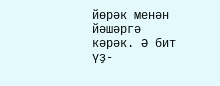йөрәк менән йәшәргә кәрәк. Ә бит үҙ-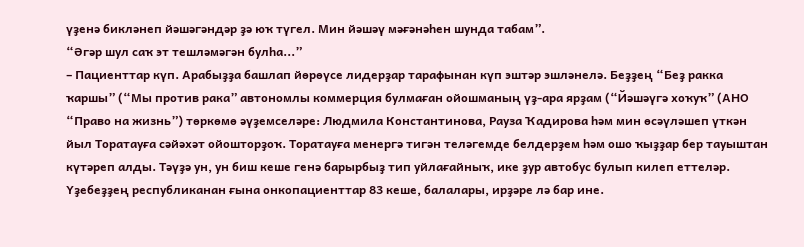үҙенә бикләнеп йәшәгәндәр ҙә юҡ түгел. Мин йәшәү мәғәнәһен шунда табам”.
“Әгәр шул саҡ эт тешләмәгән булһа...”
– Пациенттар күп. Арабыҙҙа башлап йөрөүсе лидерҙар тарафынан күп эштәр эшләнелә. Беҙҙең “Беҙ ракка ҡаршы” (“Мы против рака” автономлы коммерция булмаған ойошманың үҙ-ара ярҙам (“Йәшәүгә хоҡуҡ” (АНО “Право на жизнь”) төркөмө әүҙемселәре: Людмила Константинова, Рауза Ҡадирова һәм мин өсәүләшеп үткән йыл Торатауға сәйәхәт ойошторҙоҡ. Торатауға менергә тигән теләгемде белдерҙем һәм ошо ҡыҙҙар бер тауыштан күтәреп алды. Тәүҙә ун, ун биш кеше генә барырбыҙ тип уйлағайныҡ, ике ҙур автобус булып килеп еттеләр. Үҙебеҙҙең республиканан ғына онкопациенттар 83 кеше, балалары, ирҙәре лә бар ине.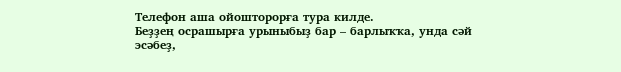Телефон аша ойошторорға тура килде.
Беҙҙең осрашырға урыныбыҙ бар – барлыҡҡа, унда сәй эсәбеҙ,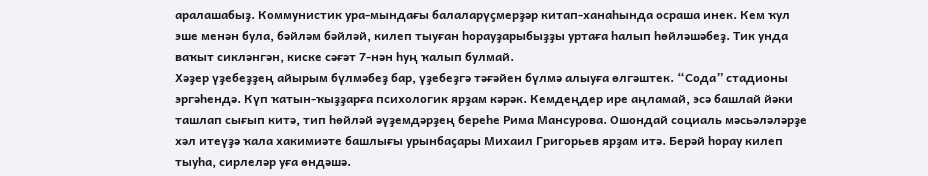аралашабыҙ. Коммунистик ура-мындағы балаларүҫмерҙәр китап-ханаһында осраша инек. Кем ҡул эше менән була, бәйләм бәйләй, килеп тыуған һорауҙарыбыҙҙы уртаға һалып һөйләшәбеҙ. Тик унда ваҡыт сикләнгән, киске сәғәт 7-нән һуң ҡалып булмай.
Хәҙер үҙебеҙҙең айырым бүлмәбеҙ бар, үҙебеҙгә тәғәйен бүлмә алыуға өлгәштек. “Сода” стадионы эргәһендә. Күп ҡатын-ҡыҙҙарға психологик ярҙам кәрәк. Кемдеңдер ире аңламай, эсә башлай йәки ташлап сығып китә, тип һөйләй әүҙемдәрҙең береһе Рима Мансурова. Ошондай социаль мәсьәләләрҙе хәл итеүҙә ҡала хакимиәте башлығы урынбаҫары Михаил Григорьев ярҙам итә. Берәй һорау килеп тыуһа, сирлеләр уға өндәшә.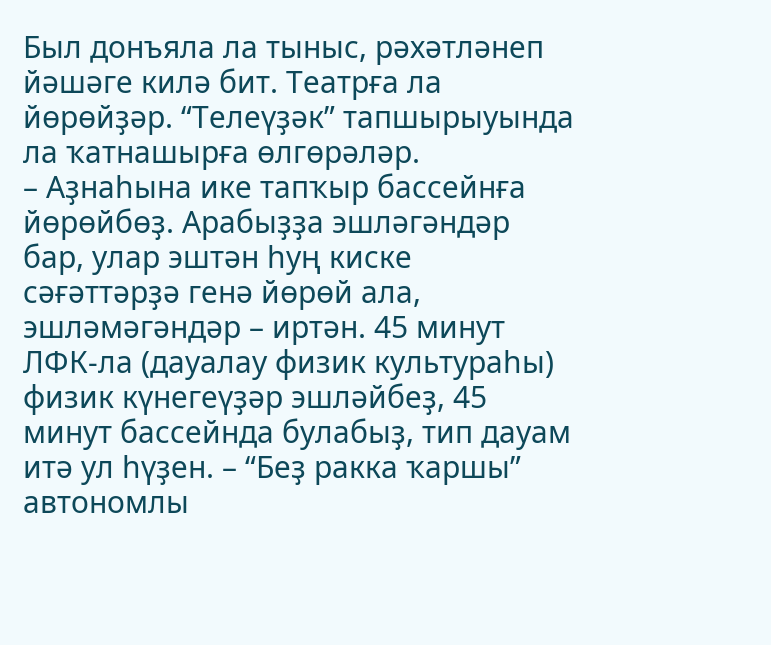Был донъяла ла тыныс, рәхәтләнеп йәшәге килә бит. Театрға ла йөрөйҙәр. “Телеүҙәк” тапшырыуында ла ҡатнашырға өлгөрәләр.
– Аҙнаһына ике тапҡыр бассейнға йөрөйбөҙ. Арабыҙҙа эшләгәндәр бар, улар эштән һуң киске сәғәттәрҙә генә йөрөй ала, эшләмәгәндәр – иртән. 45 минут ЛФК-ла (дауалау физик культураһы) физик күнегеүҙәр эшләйбеҙ, 45 минут бассейнда булабыҙ, тип дауам итә ул һүҙен. – “Беҙ ракка ҡаршы” автономлы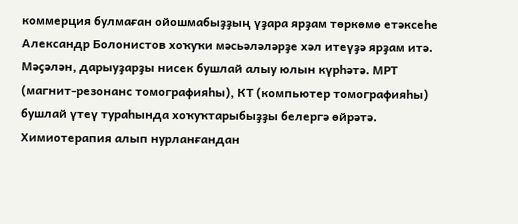коммерция булмаған ойошмабыҙҙың үҙара ярҙам төркөмө етәксеһе Александр Болонистов хоҡуҡи мәсьәләләрҙе хәл итеүҙә ярҙам итә. Мәҫәлән, дарыуҙарҙы нисек бушлай алыу юлын күрһәтә. МРТ (магнит-резонанс томографияһы), КТ (компьютер томографияһы) бушлай үтеү тураһында хоҡуҡтарыбыҙҙы белергә өйрәтә. Химиотерапия алып нурланғандан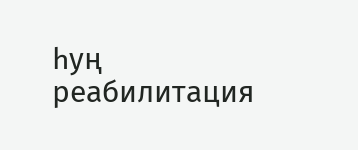һуң реабилитация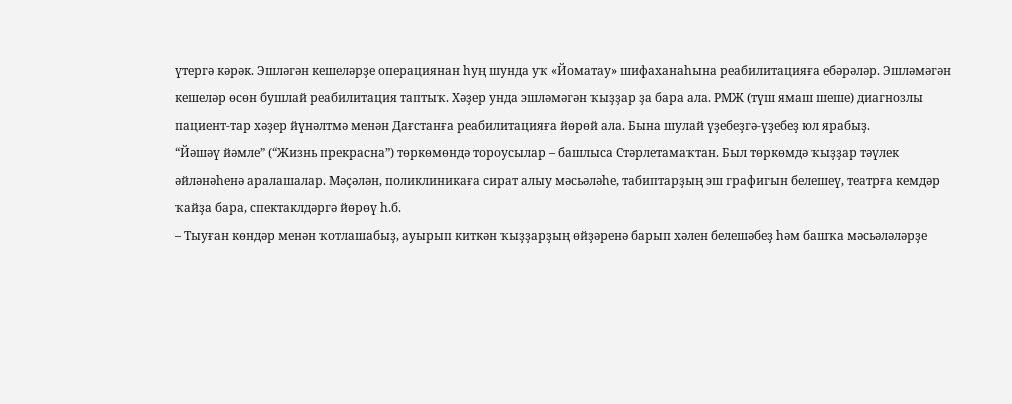үтергә кәрәк. Эшләгән кешеләрҙе операциянан һуң шунда уҡ «Йоматау» шифаханаһына реабилитацияға ебәрәләр. Эшләмәгән кешеләр өсөн бушлай реабилитация таптыҡ. Хәҙер унда эшләмәгән ҡыҙҙар ҙа бара ала. РМЖ (түш ямаш шеше) диагнозлы пациент-тар хәҙер йүнәлтмә менән Дағстанға реабилитацияға йөрөй ала. Бына шулай үҙебеҙгә-үҙебеҙ юл ярабыҙ.
“Йәшәү йәмле” (“Жизнь прекрасна”) төркөмөндә тороусылар – башлыса Стәрлетамаҡтан. Был төркөмдә ҡыҙҙар тәүлек әйләнәһенә аралашалар. Мәҫәлән, поликлиникаға сират алыу мәсьәләһе, табиптарҙың эш графигын белешеү, театрға кемдәр ҡайҙа бара, спектаклдәргә йөрөү һ.б.
– Тыуған көндәр менән ҡотлашабыҙ, ауырып киткән ҡыҙҙарҙың өйҙәренә барып хәлен белешәбеҙ һәм башҡа мәсьәләләрҙе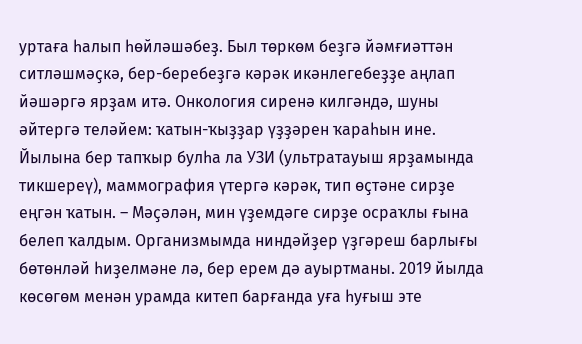уртаға һалып һөйләшәбеҙ. Был төркөм беҙгә йәмғиәттән ситләшмәҫкә, бер-беребеҙгә кәрәк икәнлегебеҙҙе аңлап йәшәргә ярҙам итә. Онкология сиренә килгәндә, шуны әйтергә теләйем: ҡатын-ҡыҙҙар үҙҙәрен ҡараһын ине. Йылына бер тапҡыр булһа ла УЗИ (ультратауыш ярҙамында тикшереү), маммография үтергә кәрәк, тип өҫтәне сирҙе еңгән ҡатын. – Мәҫәлән, мин үҙемдәге сирҙе осраҡлы ғына белеп ҡалдым. Организмымда ниндәйҙер үҙгәреш барлығы бөтөнләй һиҙелмәне лә, бер ерем дә ауыртманы. 2019 йылда көсөгөм менән урамда китеп барғанда уға һуғыш эте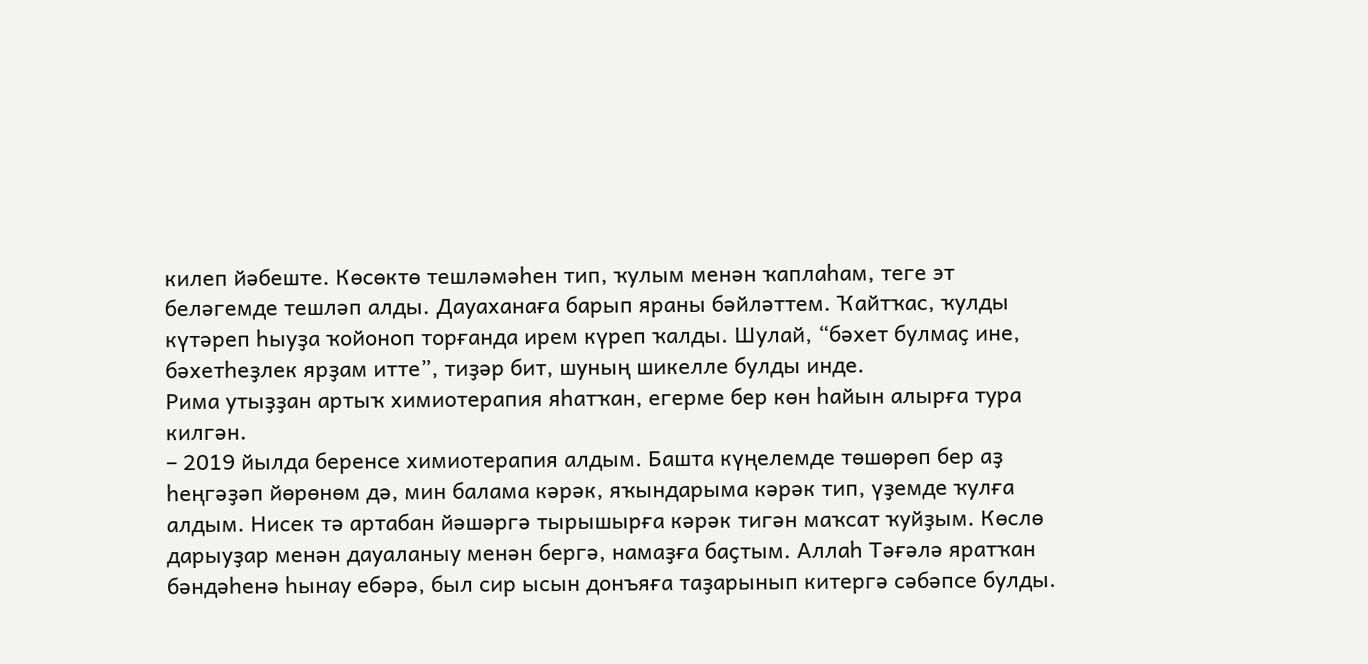килеп йәбеште. Көсөктө тешләмәһен тип, ҡулым менән ҡаплаһам, теге эт беләгемде тешләп алды. Дауаханаға барып яраны бәйләттем. Ҡайтҡас, ҡулды күтәреп һыуҙа ҡойоноп торғанда ирем күреп ҡалды. Шулай, “бәхет булмаҫ ине, бәхетһеҙлек ярҙам итте”, тиҙәр бит, шуның шикелле булды инде.
Рима утыҙҙан артыҡ химиотерапия яһатҡан, егерме бер көн һайын алырға тура килгән.
– 2019 йылда беренсе химиотерапия алдым. Башта күңелемде төшөрөп бер аҙ һеңгәҙәп йөрөнөм дә, мин балама кәрәк, яҡындарыма кәрәк тип, үҙемде ҡулға алдым. Нисек тә артабан йәшәргә тырышырға кәрәк тигән маҡсат ҡуйҙым. Көслө дарыуҙар менән дауаланыу менән бергә, намаҙға баҫтым. Аллаһ Тәғәлә яратҡан бәндәһенә һынау ебәрә, был сир ысын донъяға таҙарынып китергә сәбәпсе булды.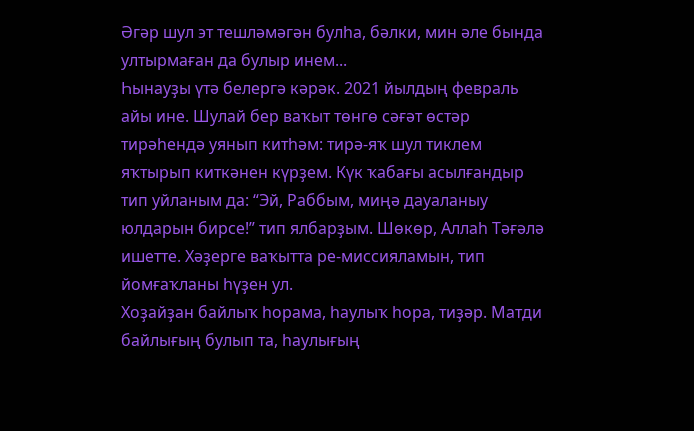Әгәр шул эт тешләмәгән булһа, бәлки, мин әле бында ултырмаған да булыр инем...
Һынауҙы үтә белергә кәрәк. 2021 йылдың февраль айы ине. Шулай бер ваҡыт төнгө сәғәт өстәр тирәһендә уянып китһәм: тирә-яҡ шул тиклем яҡтырып киткәнен күрҙем. Күк ҡабағы асылғандыр тип уйланым да: “Эй, Раббым, миңә дауаланыу юлдарын бирсе!” тип ялбарҙым. Шөкөр, Аллаһ Тәғәлә ишетте. Хәҙерге ваҡытта ре-миссияламын, тип йомғаҡланы һүҙен ул.
Хоҙайҙан байлыҡ һорама, һаулыҡ һора, тиҙәр. Матди байлығың булып та, һаулығың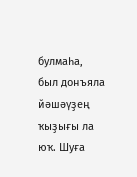булмаһа, был донъяла йәшәүҙең ҡыҙығы ла юҡ. Шуға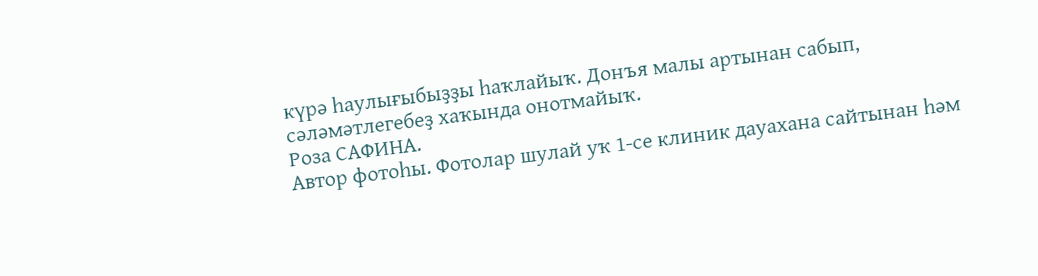күрә һаулығыбыҙҙы һаҡлайыҡ. Донъя малы артынан сабып, сәләмәтлегебеҙ хаҡында онотмайыҡ.
Роза САФИНА.
Автор фотоһы. Фотолар шулай уҡ 1-се клиник дауахана сайтынан һәм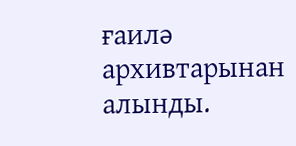ғаилә архивтарынан алынды.